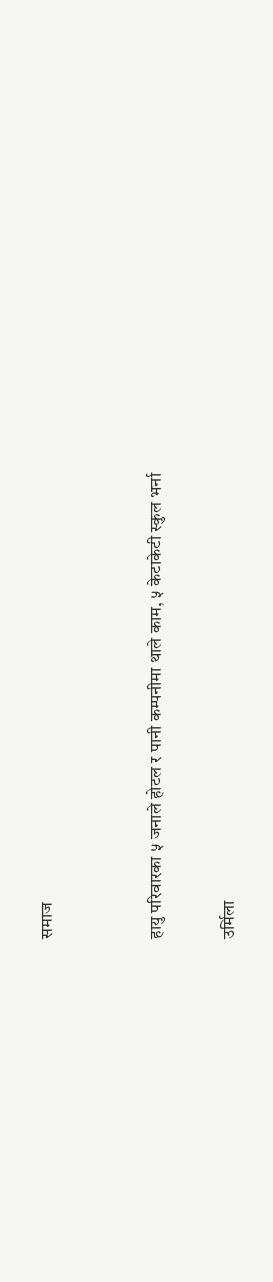समाज


हायु परिवारका ५ जनाले होटल र पानी कम्पनीमा थाले काम, ५ केटाकेटी स्कुल भर्ना

उर्मिला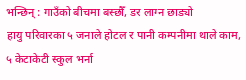भन्छिन् : गाउँको बीचमा बस्छौँ, डर लाग्न छाड्यो
हायु परिवारका ५ जनाले होटल र पानी कम्पनीमा थाले काम, ५ केटाकेटी स्कुल भर्ना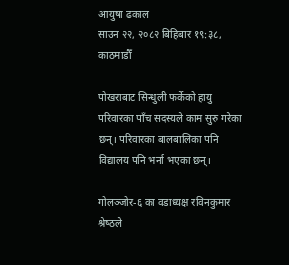आयुषा ढकाल
साउन २२, २०८२ बिहिबार १९:३८, काठमाडौँ

पोखराबाट सिन्धुली फर्केको हायु परिवारका पाँच सदस्यले काम सुरु गरेका छन्। परिवारका बालबालिका पनि विद्यालय पनि भर्ना भएका छन्।

गोलञ्जोर-६ का वडाध्‍यक्ष रविनकुमार श्रेष्‍ठले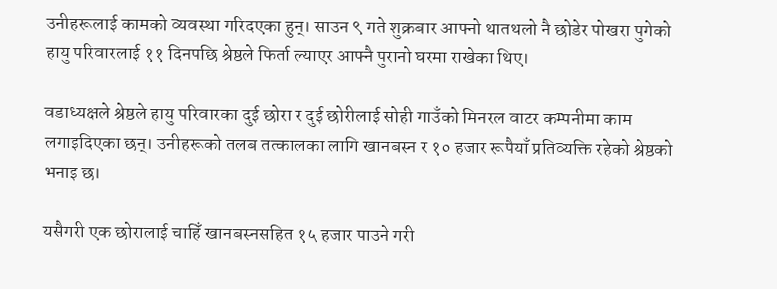उनीहरूलाई कामको व्यवस्था गरिदएका हुन्। साउन ९ गते शुक्रबार आफ्नो थातथलो नै छोडेर पोखरा पुगेको हायु परिवारलाई ११ दिनपछि श्रेष्ठले फिर्ता ल्याएर आफ्नै पुरानो घरमा राखेका थिए।

वडाध्यक्षले श्रेष्ठले हायु परिवारका दुई छोरा र दुई छोरीलाई सोही गाउँको मिनरल वाटर कम्पनीमा काम लगाइदिएका छन्। उनीहरूको तलब तत्कालका लागि खानबस्न र १० हजार रूपैयाँ प्रतिव्यक्ति रहेको श्रेष्ठको भनाइ छ।

यसैगरी एक छोरालाई चाहिँ खानबस्नसहित १५ हजार पाउने गरी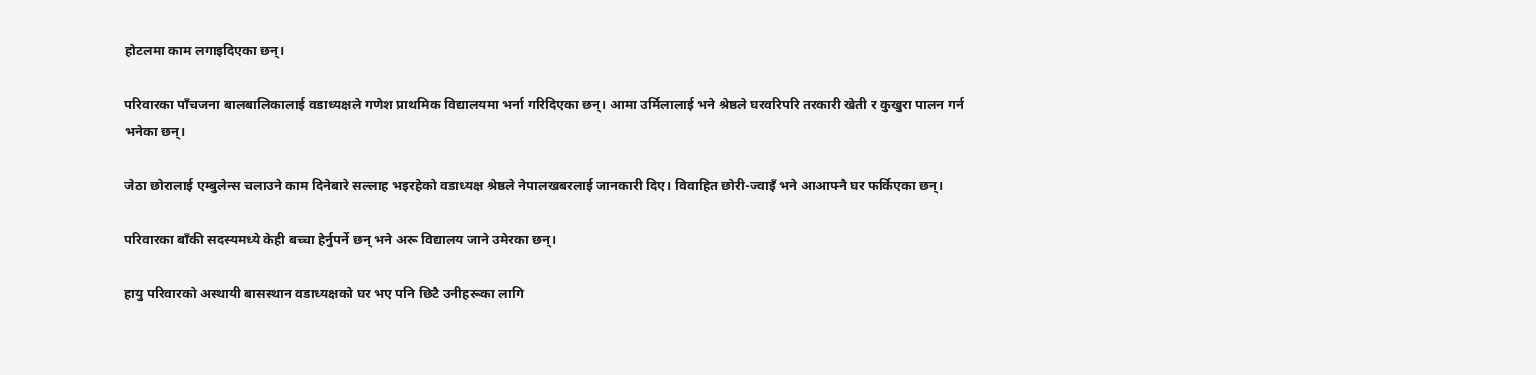होटलमा काम लगाइदिएका छन्।

परिवारका पाँचजना बालबालिकालाई वडाध्यक्षले गणेश प्राथमिक विद्यालयमा भर्ना गरिदिएका छन्। आमा उर्मिलालाई भने श्रेष्ठले घरवरिपरि तरकारी खेती र कुखुरा पालन गर्न भनेका छन्।

जेठा छोरालाई एम्बुलेन्स चलाउने काम दिनेबारे सल्लाह भइरहेको वडाध्यक्ष श्रेष्ठले नेपालखबरलाई जानकारी दिए। विवाहित छोरी-ज्वाइँ भने आआफ्नै घर फर्किएका छन्।

परिवारका बाँकी सदस्यमध्ये केही बच्चा हेर्नुपर्ने छन् भने अरू विद्यालय जाने उमेरका छन्।

हायु परिवारको अस्थायी बासस्थान वडाध्यक्षको घर भए पनि छिटै उनीहरूका लागि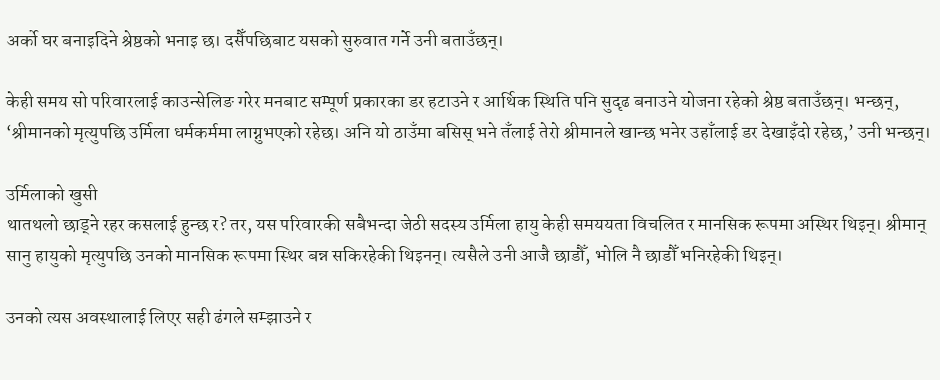अर्को घर बनाइदिने श्रेष्ठको भनाइ छ। दसैँपछिबाट यसको सुरुवात गर्ने उनी बताउँछन्।

केही समय सो परिवारलाई काउन्सेलिङ गरेर मनबाट सम्पूर्ण प्रकारका डर हटाउने र आर्थिक स्थिति पनि सुदृढ बनाउने योजना रहेको श्रेष्ठ बताउँछन्। भन्छन्, ‘श्रीमानको मृत्युपछि उर्मिला धर्मकर्ममा लाग्नुभएको रहेछ। अनि यो ठाउँमा बसिस् भने तँलाई तेरो श्रीमानले खान्छ भनेर उहाँलाई डर देखाइँदो रहेछ,’ उनी भन्छन्।

उर्मिलाको खुसी
थातथलो छाड्ने रहर कसलाई हुन्छ र? तर, यस परिवारकी सबैभन्दा जेठी सदस्य उर्मिला हायु केही समययता विचलित र मानसिक रूपमा अस्थिर थिइन्। श्रीमान् सानु हायुको मृत्युपछि उनको मानसिक रूपमा स्थिर बन्न सकिरहेकी थिइनन्। त्यसैले उनी आजै छाडौँ, भोलि नै छाडौँ भनिरहेकी थिइन्।

उनको त्यस अवस्थालाई लिएर सही ढंगले सम्झाउने र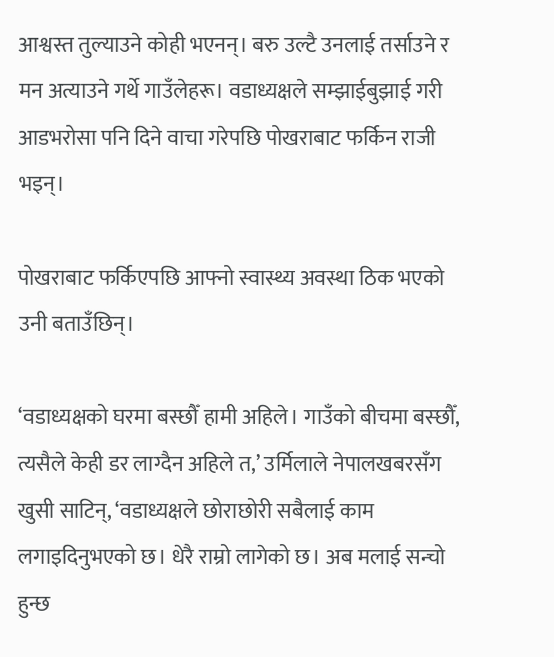आश्वस्त तुल्याउने कोही भएनन्। बरु उल्टै उनलाई तर्साउने र मन अत्याउने गर्थे गाउँलेहरू। वडाध्यक्षले सम्झाईबुझाई गरी आडभरोसा पनि दिने वाचा गरेपछि पोखराबाट फर्किन राजी भइन्।

पोखराबाट फर्किएपछि आफ्नो स्वास्थ्य अवस्था ठिक भएको उनी बताउँछिन्।

‘वडाध्यक्षको घरमा बस्छौँ हामी अहिले। गाउँको बीचमा बस्छौँ, त्यसैले केही डर लाग्दैन अहिले त,’ उर्मिलाले नेपालखबरसँग खुसी साटिन्, ‘वडाध्यक्षले छोराछोरी सबैलाई काम लगाइदिनुभएको छ। धेरै राम्रो लागेको छ। अब मलाई सन्चो हुन्छ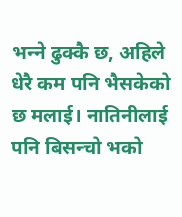भन्‍ने ढुक्कै छ, अहिले धेरै कम पनि भैसकेको छ मलाई। नातिनीलाई पनि बिसन्चो भको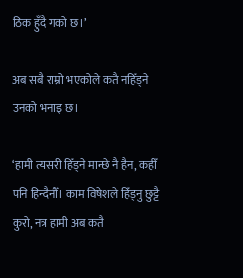ठिक हुँदै गको छ।’

अब सबै राम्रो भएकोले कतै नहिँड्ने उनको भनाइ छ।

‘हामी त्यसरी हिँड्ने मान्छे नै हैन, कहीँ पनि हिन्दैनौँ। काम विषेशले हिँड्नु छुट्टै कुरो, नत्र हामी अब कतै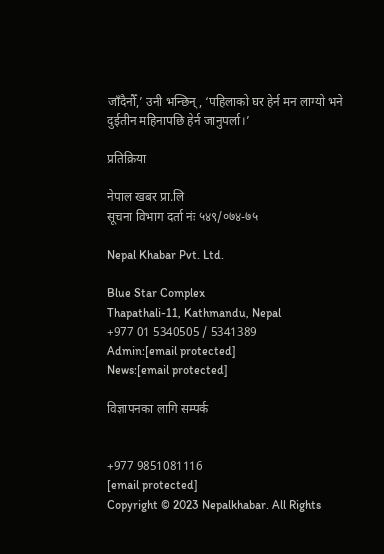जाँदैनौँ,’ उनी भन्छिन्, ‘पहिलाको घर हेर्न मन लाग्यो भने दुईतीन महिनापछि हेर्न जानुपर्ला।’

प्रतिक्रिया

नेपाल खबर प्रा.लि
सूचना विभाग दर्ता नंः ५४९/०७४-७५

Nepal Khabar Pvt. Ltd.

Blue Star Complex
Thapathali-11, Kathmandu, Nepal
+977 01 5340505 / 5341389
Admin:[email protected]
News:[email protected]

विज्ञापनका लागि सम्पर्क


+977 9851081116
[email protected]
Copyright © 2023 Nepalkhabar. All Rights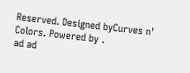Reserved. Designed byCurves n' Colors. Powered by .
ad ad